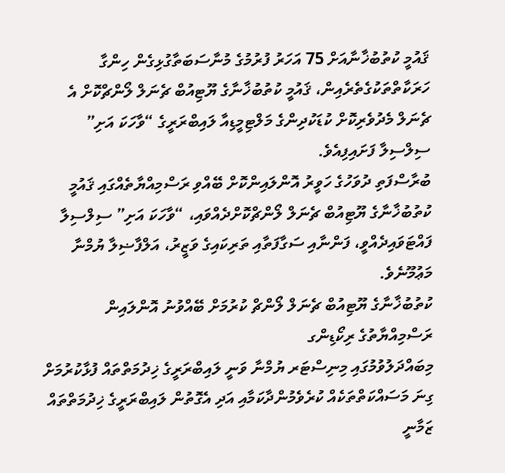ޤައުމީ ކުތުބުޚާނާއަށް 75 އަހަރު ފުރުމުގެ މުނާސަބަތާގުޅިގެން ހިންގާ ހަރަކާތްތަކުގެތެރެއިން، ޤައުމީ ކުތުބުޚާނާގެ ޔޫޓިއުބް ޗެނަލް ލޯންޗްކޮށް އެ ޗެނަލް މެދުވެރިކޮށް ކުޑަކުދިންގެ މަލްޓިމީޑިއާ ލައިބްރަރީގެ “ވާހަކަ އަށި” ސިލްސިލާ ފަށައިފިއެވެ.
ބުރާސްފަތި ދުވަހުގެ ހަވީރު އޮންލައިންކޮށް ބޭއްވި ރަސްމިއްޔާތެއްގައި ޤައުމީ ކުތުބުޚާނާގެ ޔޫޓިއުބް ޗެނަލް ލޯންޗްކޮށްދެއްވައި، “ވާހަކަ އަށި” ސިލްސިލާ ފައްޓަވައިދެއްވީ، ފަންނާއި ސަގާފަތާއި ތަރިކައިގެ ވަޒީރު، އަލްފާޟިލާ ޔުމްނާ މަޢުމޫނެވެ.
ކުތުބުޚާނާގެ ޔޫޓިއުބް ޗެނަލް ލޯންޗް ކުރުމަށް ބޭއްވުނު އޮންލައިން ރަސްމިއްޔާތުގެ ރިކޯޑިންގ
މިބައްދަލުވުމުގައި މިނިސްޓަރ ޔުމްނާ ވަނީ ލައިބްރަރީގެ ޚިދުމަތްތައް ފުޅާކުރުމަށް ގިނަ މަސައްކަތްތަކެއް ކުރެވެމުންދާކަމާއި އަދި އެގޮތުން ލައިބްރަރީގެ ޚިދުމަތްތައް ޒަމާނީ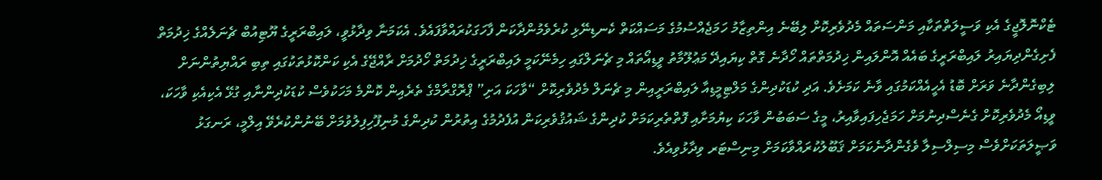ޓެކްނޮލޮޖީގެ އެކި ވަސީލަތްތަކާއި މަންސަތައް މެދުވެރިކޮށް ލިބޭނެ އިންތިޒާމު ހަމަޖެއްސުމުގެ މަސައްކަތް ކެނޑިނޭޅި ކުރެވެމުންދާކަން ފާހަގަކުރައްވާފައެވެ. އެކަމަނާ ވިދާޅުވީ، ލައިބްރަރީގެ ޔޫޓިއުބް ޗެނަލެއްގެ ޚިދުމަތް ފެށިގެންދިޔައިރު ލައިބްރަރީގެ ބައެއް އޮންލައިން ޚިދުމަތްތައް ހޯދާނެ ގޮތް ކިޔައިދޭ މަޢުލޫމާތު ވީޑިއޯތައް މި ޗެނަލްގައި ހިމެނޭކަމީ ލައިބްރަރީގެ ޚިދުމަތް ހޯދުމަށް ރާއްޖޭގެ އެކި ކަންކޮޅުތަކުގައި ތިބި ރައްޔިތުންނަށް ލިބިގެންދާނެ ވަރަށް ބޮޑު އެހީއެއްކަމުގައި ވާނެ ކަމަށެވެ. އަދި ކުޑަކުދިންގެ މަލްޓިމީޑިއާ ލައިބްރަރީއިން މި ޗެނަލް މެދުވެރިކޮށް “ވާހަކަ އަށި” ޕްރޮގްރާމްގެ ތެރެއިން ކޮންމެ މަހަކުވެސް ކުޑަކުދިންނާއި ގުޅޭ އެކިއެކި ވާހަކަ، ވީޑިއޯ މެދުވެރިކޮށް ގެނެސްދިނުމަށް ހަމަޖެހިފައިވާއިރު، މީގެ ސަބަބުން ވާހަކަ ކިޔުމަށާއި ފޮތްތެރިކަމަށް ކުދިންގެ ޝައުޤުވެރިކަން އުފެދުމުގެ އިތުރުން ކުދިންގެ މުނިފޫހިފިލުވުމަށް ބޭނުންކުރެވޭ އިލްމީ، ރަނގަޅު ވަޞީލަތަކަށްވެސް މިސިލްސިލާ ވެގެންދާނެކަމަށް ޤަބޫލުކުރައްވާކަމަށް މިނިސްޓަރ ވިދާޅުވިއެވެ.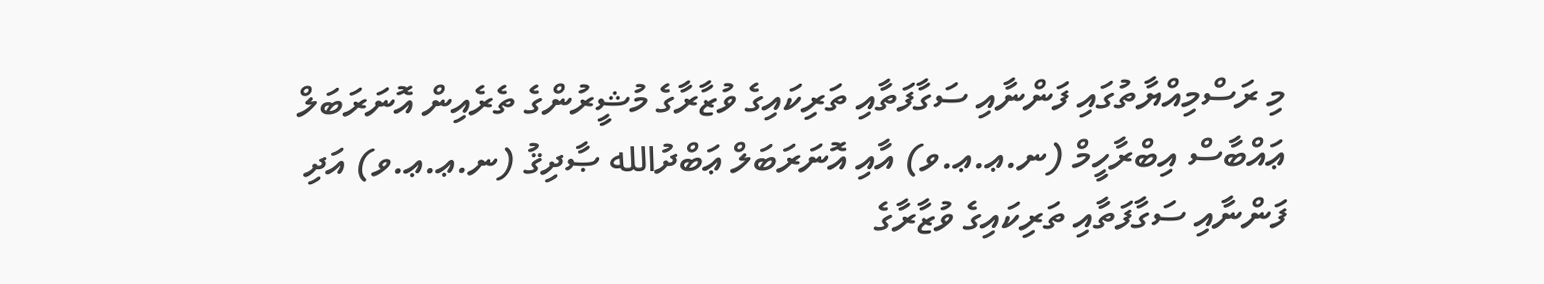މި ރަސްމިއްޔާތުގައި ފަންނާއި ސަގާފަތާއި ތަރިކައިގެ ވުޒާރާގެ މުޝީރުންގެ ތެރެއިން އޮނަރަބަލް ޢައްބާސް އިބްރާހީމް (ނ.ޢ.ޢ.ވ) އާއި އޮނަރަބަލް ޢަބްދުالله ޞާދިޤު (ނ.ޢ.ޢ.ވ) އަދި ފަންނާއި ސަގާފަތާއި ތަރިކައިގެ ވުޒާރާގެ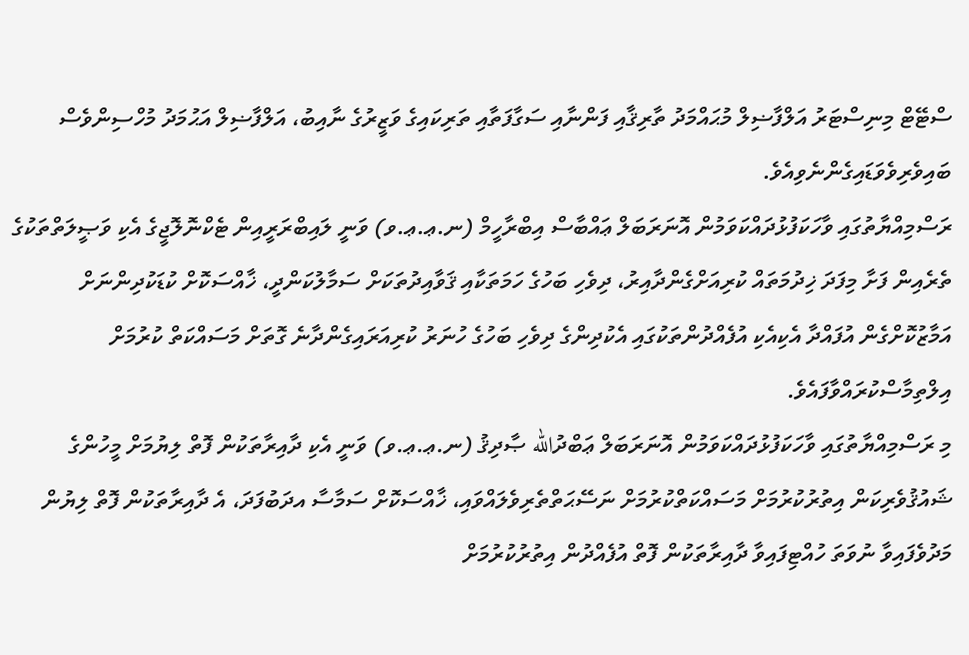ސްޓޭޓް މިނިސްޓަރު އަލްފާޟިލް މުޙައްމަދު ތާރިޤާއި ފަންނާއި ސަގާފަތާއި ތަރިކައިގެ ވަޒީރުގެ ނާއިބު، އަލްފާޟިލް އަޙުމަދު މުހްސިންވެސް ބައިވެރިވެވަޑައިގެންނެވިއެވެ.
ރަސްމިއްޔާތުގައި ވާހަކަފުޅުދައްކަވަމުން އޮނަރަބަލް ޢައްބާސް އިބްރާހީމް (ނ.ޢ.ޢ.ވ) ވަނީ ލައިބްރަރީއިން ޓެކްނޮލޮޖީގެ އެކި ވަޞީލަތްތަކުގެ ތެރެއިން ފަށާ މިފަދަ ޚިދުމަތައް ކުރިއަށްގެންދާއިރު، ދިވެހި ބަހުގެ ހަމަތަކާއި ޤަވާއިދުތަކަށް ސަމާލުކަންދީ، ޚާއްސަކޮށް ކުޑަކުދިންނަށް އަމާޒުކޮށްގެން އުފައްދާ އެކިއެކި އުފެއްދުންތަކުގައި އެކުދިންގެ ދިވެހި ބަހުގެ ހުނަރު ކުރިއަރައިގެންދާނެ ގޮތަށް މަސައްކަތް ކުރުމަށް އިލްތިމާސްކުރައްވާފައެވެ.
މި ރަސްމިއްޔާތުގައި ވާހަކަފުޅުދައްކަވަމުން އޮނަރަބަލް ޢަބްދުالله ޞާދިޤު (ނ.ޢ.ޢ.ވ) ވަނީ އެކި ދާއިރާތަކުން ފޮތް ލިޔުމަށް މީހުންގެ ޝައުޤުވެރިކަން އިތުރުކުރުމަށް މަސައްކަތްކުރުމަށް ނަސޭޙަތްތެރިވެލައްވައި، ޚާއްސަކޮށް ސަމާސާ އދަބުފަދަ، އެ ދާއިރާތަކުން ފޮތް ލިޔުން މަދުވެފައިވާ ނުވަތަ ހުއްޓިފައިވާ ދާއިރާތަކުން ފޮތް އުފެއްދުން އިތުރުކުރުމަށް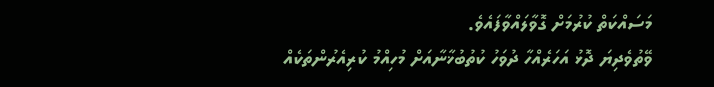މަސައްކަތް ކުރުމަށް ގޮވާލައްވާފައެވެ.
ވޭތުވެދިޔަ ދޮޅު އަހަރެއްހާ ދުވަހު ކުތުބުޚާނާއަށް މުހިއްމު ކުރިއެރުންތަކެއް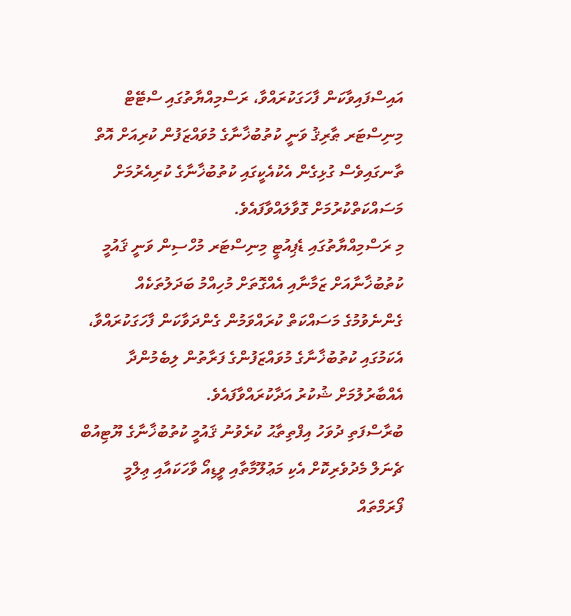އައިސްފައިވާކަން ފާހަގަކުރައްވާ، ރަސްމިއްޔާތުގައި ސްޓޭޓް މިނިސްޓަރ ޠާރިޤު ވަނީ ކުތުބުޚާނާގެ މުވައްޒަފުން ކުރިއަށް އޮތް ތާނގައިވެސް ގުޅިގެން އެކުއެކީގައި ކުތުބުޚާނާގެ ކުރިއެރުމަށް މަސައްކަތްކުރުމަށް ގޮވާލައްވާފައެވެ.
މި ރަސްމިއްޔާތުގައި ޑެޕިއުޓީ މިނިސްޓަރ މުހްސިން ވަނީ ޤައުމީ ކުތުބުޚާނާއަށް ޒަމާނާއި އެއްގޮތަށް މުހިއްމު ބަދަލުތަކެއް ގެންނެވުމުގެ މަސައްކަތް ކުރައްވަމުން ގެންދަވާކަން ފާހަގަކުރައްވާ، އެކަމުގައި ކުތުބުޚާނާގެ މުވައްޒަފުންގެ ފަރާތުން ލިބެމުންދާ އެއްބާރުލުމަށް ޝުކުރު އަދާކުރައްވާފައެވެ.
ބުރާސްފަތި ދުވަހު އިފްތިތާޙު ކުރެވުނު ޤައުމީ ކުތުބުޚާނާގެ ޔޫޓިއުބް ޗެނަލް މެދުވެރިކޮށް އެކި މަޢުލޫމާތާއި ވީޑިއޯ ވާހަކައާއި ޢިލްމީ ފޯރަމްތައް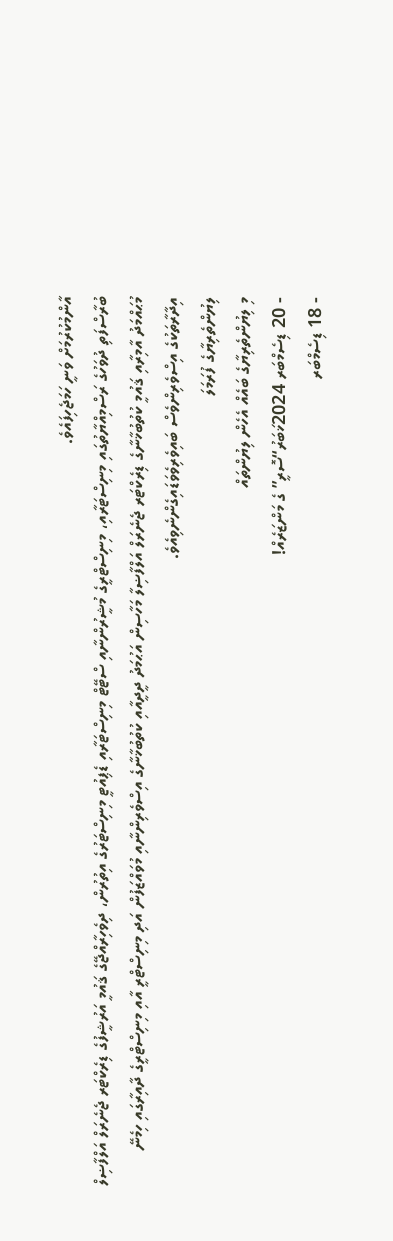އާންމުކުރުމަށް ވަނީ ހަމަޖެހިފައެވެ.
ބުރާސްފަތި ދުވަހުގެ ރަސްމިއްޔާތުގައި މިނިސްޓަރާއި، މިނިސްޓްރީގެ މުޝީރުންނާއި ސްޓޭޓް މިނިސްޓަރާއި ޑެޕިއުޓީ މިނިސްޓަރުގެ އިތުރުން، ދިވެހިރާއްޖޭގެ ޤައުމީ އަރުޝީފުގެ ޑިރެކްޓަރ ޖެނެރަލް އަލްފާޟިލް މުޙައްމަދު އާމިރާއި ޤައުމީ ކުތުބުޚާނާގެ ޑިރެކްޓަރ ޖެނެރަލް އަލްފާޟިލާ މަހާސިން އަޙުމަދު ދީދީއާއި ކުތުބުޚާނާގެ އިސްވެރިންނާއި މުވައްޒަފުން އަދި މިނިސްޓްރީ އާއި މިނިސްޓްރީގެ ދާއިރާގައި ހިމެނޭ އިދާރާތަކުގެ އިސްވެރިންވެސް ބައިވެރިވެވަޑައިގެންނެވިއެވެ.
ލިޔުންތެރިޔާގެ ފުރަމަލަ
މި ލިޔުންތެރިޔާގެ ބައެއް އެހެން ލިޔުންތައް
- 20 ޑިސެމްބަރ 2024ޚަބަރު“ސޮރީ” ގެ މަންޒަރެއް!
- 18 ޑިސެމްބަރ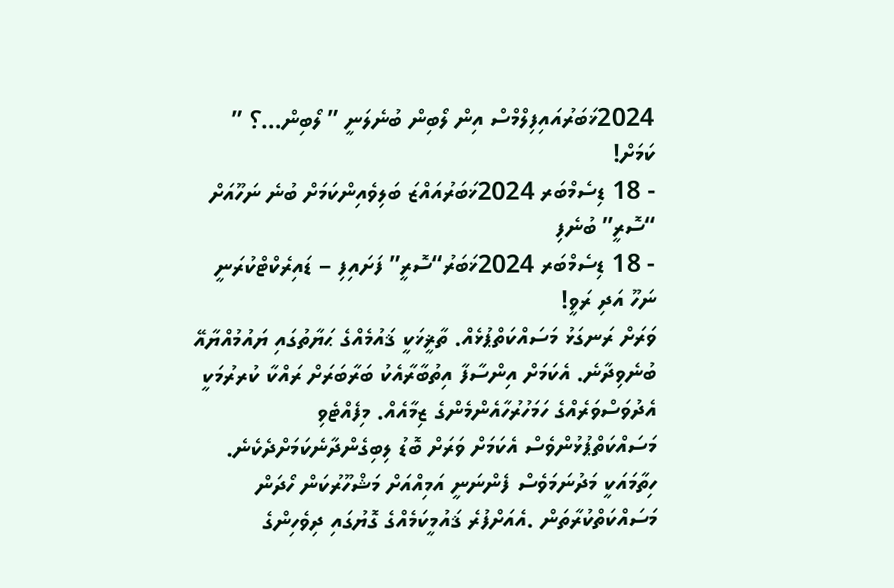2024ޚަބަރުއައިފިލްމްސް އިން ލޯބިން ބުނެލަނީ ” ލޯބިން…؟ ” ކަމަށް!
- 18 ޑިސެމްބަރ 2024ޚަބަރުއައްޒަ ބަލިވެއިންކަމަށް ބުނެ ނަހޫއަށް “ސޮރީ” ބުނެފި
- 18 ޑިސެމްބަރ 2024ޚަބަރު“ސޮރީ” ފަށައިފި – ޑައިރެކްޓްކުރަނީ ނަހޫ އަދި ރަވީ!
ވަރަށް ރަނގަޅު މަސައްކަތްޕުޅެއް. ތާޜީޚަކީ ޤައުމެއްގެ ޙަޔާތުގައި ޔައުމުއްޔާއޭ ބުނެވިދާނެ. އެކަމަށް އިންސާފާ އިތުބާރާއެކު ބަރާބަރަށް ރައްކާ ކުރރުމަކީ އެދުވަސްވަރެއްގެ ހަމަހުރުހާއެންމެންގެ ޒިމާއެއް. މިފެއްޓެވި މަސައްކަތްޕުޅުންވެސް އެކަމަށް ވަރަށް ބޮޑު ލިބިގެންދާނެކަމަށްދެކެނެ. ހިތާމައަކީ މަދުނަމަވެސް ފެންނަނީ އަމިއްއަށް މަޝްހޫރުކަން ހޯދަން މަސައްކަތްކުރާތަން .އެއަށްފުރެ ޤައުމީކަމެއްގެ ގޮޔުގައި ދިވެހިންގެ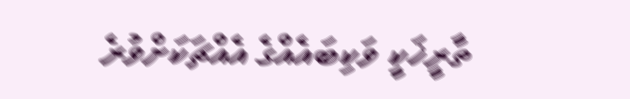ތާރީޚަކީ ވަކިބައެއްގެ އެއްޗަކަށްވުރެ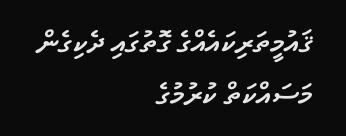ޤައުމީތަރިކައެއްގެ ގޮތުގައި ދެކިގެން މަސައްކަތް ކުރުމުގެ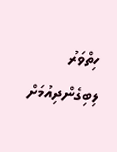ހިތްވަރު ލިބިގެންދިއުމަށް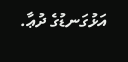އަޅުގަނޑުގެ ދުޢާ.